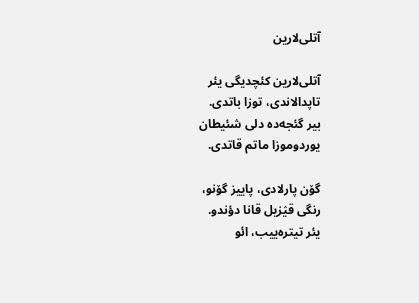آتلی‌لارین

آتلی‌لارین کئچدیگی یئر
تاپدالاندی، توزا باتدی.
بیر گئجه‌ده دلی شئیطان
یوردوموزا ماتم قاتدی.

گۆن پارلادی، پاییز گۆنو،
رنگی قؽزیل قانا دؤندو.
یئر تیتره‌ییب، ائو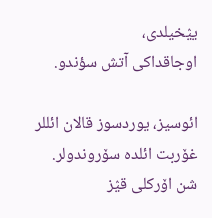یؽخیلدی،
اوجاقداکی آتش سؤندو.

ائوسیز، یوردسوز قالان ائللر
غۆربت ائلده سۆروندولر.
شن اۆرکلی قؽز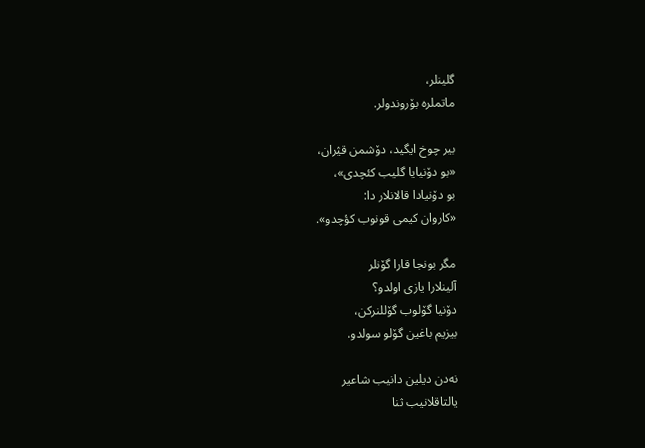گلینلر،
ماتملره بۆروندولر.

بیر چوخ ایگید، دۆشمن قؽران،
«بو دۆنیایا گلیب کئچدی»،
بو دۆنیادا قالانلار دا:
«کاروان کیمی قونوب کؤچدو».

مگر بونجا قارا گۆنلر
آلینلارا یازی اولدو؟
دۆنیا گۆلوب گۆللنرکن،
بیزیم باغین گۆلو سولدو.

نه‌دن دیلین دانیب شاعیر
یالتاقلانیب ثنا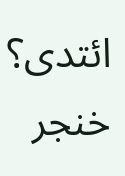ائتدی؟
خنجر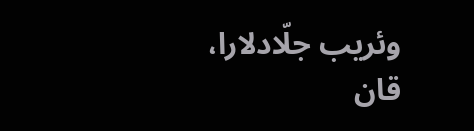وئریب جلّادلارا،
قان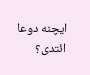ایچنه دوعا ائتدی؟